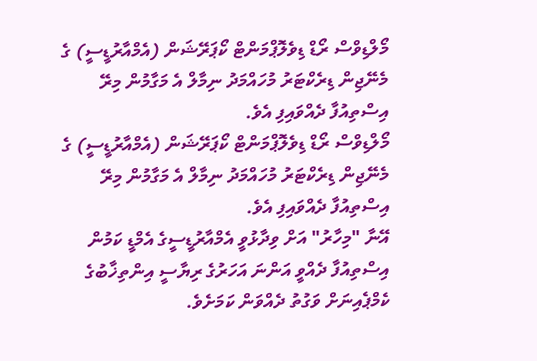މޯލްޑިވްސް ރޯޑް ޑިވެލޮޕްމަންޓް ކޯޕަރޭޝަން (އެމްއާރުޑީސީ) ގެ މެނޭޖިން ޑިރެކްޓަރު މުހައްމަދު ނިމާލް އެ މަގާމުން މިރޭ އިސްތިއުފާ ދެއްވައިފި އެވެ.
މޯލްޑިވްސް ރޯޑް ޑިވެލޮޕްމަންޓް ކޯޕަރޭޝަން (އެމްއާރުޑީސީ) ގެ މެނޭޖިން ޑިރެކްޓަރު މުހައްމަދު ނިމާލް އެ މަގާމުން މިރޭ އިސްތިއުފާ ދެއްވައިފި އެވެ.
އޭނާ "މިހާރު" އަށް ވިދާޅުވީ އެމްއާރުޑީސީގެ އެމްޑީ ކަމުން އިސްތިއުފާ ދެއްވީ އަންނަ އަހަރުގެ ރިޔާސީ އިންތިޚާބުގެ ކެމްޕެއިނަށް ވަގުތު ދެއްވަން ކަމަށެވެ.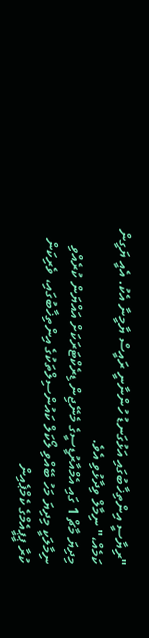"ރިޔާސީ އިންތިޚާބުގައި އަޅުގަނޑު ހުންނާނީ ރައީސް ޔާމީނާ އެކު. އެއީ ޔަގީން ކަމެއް،" ނިމާލް ވިދާޅުވި އެވެ.
މިދިޔަ މާޗް 1 ގައި އެމްއާރުޑީސީގެ މެނޭޖިން ޑިރެކްޓަރަކަށް އައްޔަން ކުރެއްވި ނިމާލަކީ މިދިޔަ މަހު ބޭއްވި ލޯކަލް ކައުންސިލްތަކުގެ އިންތިޚާބުގައި، ވެރިކަން ކުރާ ޕީޕީއެމްގެ ކެމްޕެއިން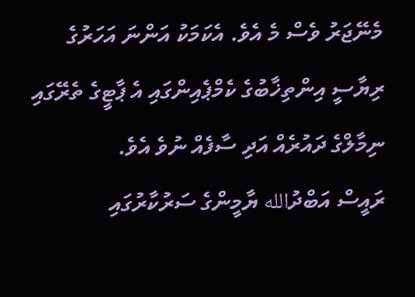މެނޭޖަރު ވެސް މެ އެވެ. އެކަމަކު އަންނަ އަހަރުގެ ރިޔާސީ އިންތިޚާބުގެ ކެމްޕެއިންގައި އެ ޕާޓީގެ ތެރޭގައި ނިމާލްގެ ދައުރެއް އަދި ސާފެއް ނުވެ އެވެ.
ރައީސް އަބްދުالله ޔާމީންގެ ސަރުކާރުގައި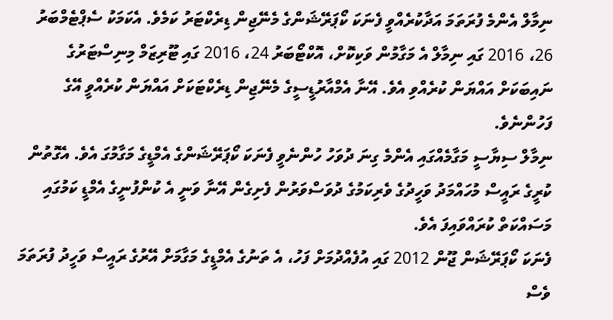ނިމާލް އެންމެ ފުރަތަމަ އަދާކުރެއްވީ ފެނަކަ ކޯޕަރޭޝަންގެ މެނޭޖިން ޑިރެކްޓަރު ކަމެވެ. އެކަމަކު ސެޕްޓެމްބަރު 26، 2016 ގައި ނިމާލް އެ މަގާމުން ވަކިކޮށް، އޮކްޓޯބަރު 24، 2016 ގައި ޓޫރިޒަމް މިނިސްޓަރުގެ ނައިބަކަށް އައްޔަން ކުރެއްވި އެވެ. އޭނާ އެމްއާރުޑީސީގެ މެނޭޖިން ޑިރެކްޓަކަށް އައްޔަން ކުރެއްވީ އޭގެ ފަހުންނެވެ.
ނިމާލް ސިޔާސީ މަގާމެއްގައި އެންމެ ގިނަ ދުވަހު ހުންނެވީ ފެނަކަ ކޯޕަރޭޝަންގެ އެމްޑީގެ މަގާމުގަ އެވެ. އެގޮތުން ކުރީގެ ރައީސް މުހައްމަދު ވަހީދުގެ ވެރިކަމުގެ ދުވަސްވަރުން ފެށިގެން އޭނާ ވަނީ އެ ކުންފުނީގެ އެމްޑީ ކަމުގައި މަސައްކަތް ކުރައްވައިފަ އެވެ.
ފެނަކަ ކޯޕަރޭޝަން ޖޫން 2012 ގައި އުފެއްދުމަށް ފަހު، އެ ތަނުގެ އެމްޑީގެ މަގާމަށް އޭރުގެ ރައީސް ވަހީދު ފުރަތަމަ ވެސް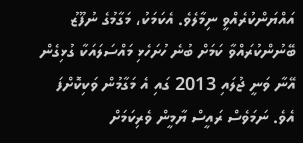އައްޔަންކުރެއްވީ ނިމާލެވެ. އެކަމަކު، މަގާމުގެ ނުފޫޒު ބޭނުންކުރައްވާ ކަމަށް ބުނެ ހުށަހެޅި މައްސަލައަކާ ގުޅިގެން އޭނާ ވަނީ ޖުލައި 2013 ގައި އެ މަގާމުން ވަކިކޮށްފަ އެވެ. ނަމަވެސް ރައީސް ޔާމީން ވެރިކަމަށް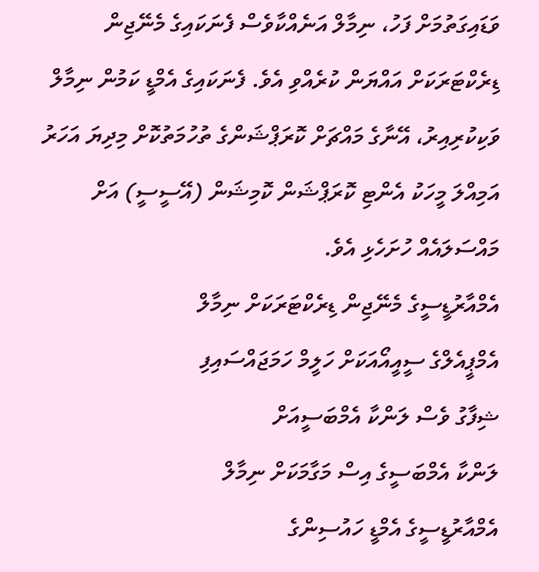ވަޑައިގަތުމަށް ފަހު، ނިމާލް އަނެއްކާވެސް ފެނަކައިގެ މެނޭޖިން ޑިރެކްޓަރަކަށް އައްޔަން ކުރެއްވި އެވެ. ފެނަކައިގެ އެމްޑީ ކަމުން ނިމާލް ވަކިކުރިއިރު، އޭނާގެ މައްޗަށް ކޮރަޕްޝަންގެ ތުހުމަތުކޮށް މިދިޔަ އަހަރު އަމިއްލަ މީހަކު އެންޓި ކޮރަޕްޝަން ކޮމިޝަން (އޭސީސީ) އަށް މައްސަލައެއް ހުށަހެޅި އެވެ.
އެމްއާރުޑީސީގެ މެނޭޖިން ޑިރެކްޓަރަކަށް ނިމާލް
އެމްޕީއެލްގެ ސީއީއޯއަކަށް ހަލީމް ހަމަޖައްސައިފި
ޝިފާގު ވެސް ލަންކާ އެމްބަސީއަށް
ލަންކާ އެމްބަސީގެ އިސް މަގާމަކަށް ނިމާލް
އެމްއާރުޑީސީގެ އެމްޑީ ހައުސިންގެ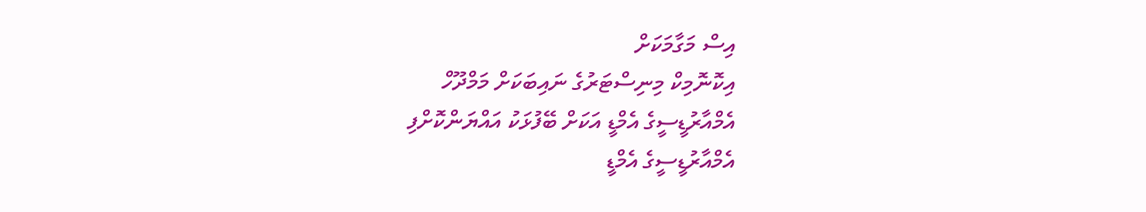އިސް މަގާމަކަށް
އިކޮނޮމިކް މިނިސްޓަރުގެ ނައިބަކަށް މަމްދޫހް
އެމްއާރުޑީސީގެ އެމްޑީ އަކަށް ބޭފުޅަކު އައްޔަންކޮށްފި
އެމްއާރުޑީސީގެ އެމްޑީ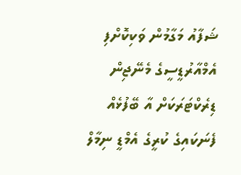ޝަފާއު މަގާމުން ވަކިކޮށްފި
އެމްއާރުޑީސީގެ މެނޭޖިން ޑިރެކްޓަރަކަށް އާ ބޭފުޅެއް
ފެނަކައިގެ ކުރީގެ އެމްޑީ ނިމާލް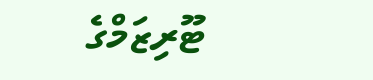ޓޫރިޒަމްގެ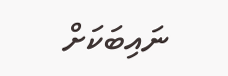ނައިބަކަށް